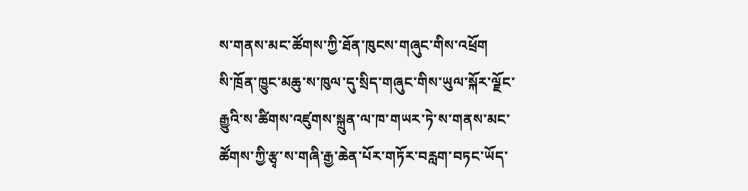ས་གནས་མང་ཚོགས་ཀྱི་ཐོན་ཁུངས་གཞུང་གིས་འཕྲོག
སི་ཁྲོན་ཁྱུང་མཆུ་ས་ཁུལ་དུ་སྲིད་གཞུང་གིས་ཡུལ་སྐོར་ལྗོང་རྒྱུའི་ས་ཚིགས་འཛུགས་སྐྲུན་ལ་ཁ་གཡར་ཏེ་ས་གནས་མང་ཚོགས་ཀྱི་རྩྭ་ས་གཞི་རྒྱ་ཆེན་པོར་གཏོར་བརླག་བཏང་ཡོད་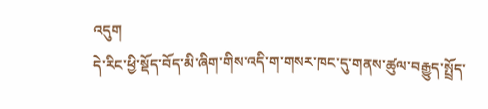འདུག
དེ་རིང་ཕྱི་སྡོད་བོད་མི་ཞིག་གིས་འདི་ག་གསར་ཁང་དུ་གནས་ཚུལ་བརྒྱུད་སྤྲོད་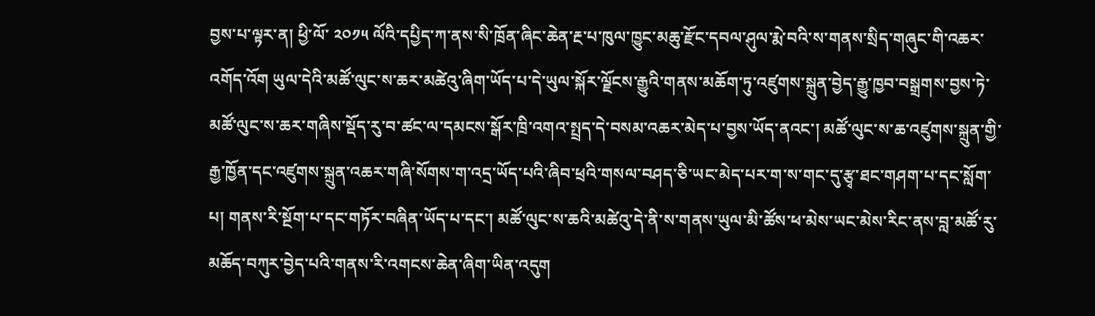བྱས་པ་ལྟར་ན། ཕྱི་ལོ་ ༢༠༡༥ ལོའི་དཔྱིད་ཀ་ནས་སི་ཁྲོན་ཞིང་ཆེན་རྔ་པ་ཁུལ་ཁྱུང་མཆུ་རྫོང་དབལ་ཤུལ་རྨེ་བའི་ས་གནས་སྲིད་གཞུང་གི་འཆར་འགོད་འོག ཡུལ་དེའི་མཚོ་ལུང་ས་ཆར་མཚེའུ་ཞིག་ཡོད་པ་དེ་ཡུལ་སྐོར་ལྗོངས་རྒྱུའི་གནས་མཆོག་ཏུ་འཛུགས་སྐྲུན་བྱེད་རྒྱུ་ཁྱབ་བསྒྲགས་བྱས་ཏེ་མཚོ་ལུང་ས་ཆར་གཞིས་སྡོད་རུ་བ་ཚང་ལ་དམངས་སྒོར་ཁྲི་འགའ་སྤྲད་དེ་བསམ་འཆར་མེད་པ་བྱས་ཡོད་ནའང་། མཚོ་ལུང་ས་ཆ་འཛུགས་སྐྲུན་གྱི་རྒྱ་ཁྱོན་དང་འཛུགས་སྐྲུན་འཆར་གཞི་སོགས་ག་འདྲ་ཡོད་པའི་ཞིབ་ཕྲའི་གསལ་བཤད་ཅི་ཡང་མེད་པར་ག་ས་གང་དུ་རྩྭ་ཐང་གཤག་པ་དང་སློག་པ། གནས་རི་སྔོག་པ་དང་གཏོར་བཞིན་ཡོད་པ་དང་། མཚོ་ལུང་ས་ཆའི་མཚེའུ་དེ་ནི་ས་གནས་ཡུལ་མི་ཚོས་ཕ་མེས་ཡང་མེས་རིང་ནས་བླ་མཚོ་རུ་མཆོད་བཀུར་བྱེད་པའི་གནས་རི་འགངས་ཆེན་ཞིག་ཡིན་འདུག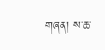གཞན། ས་ཆ་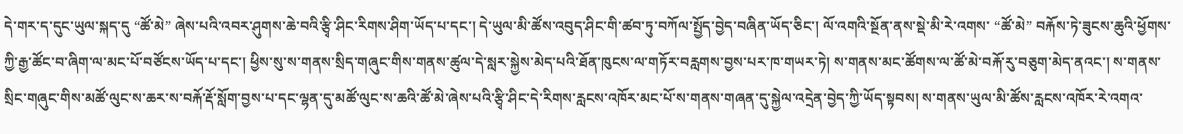དེ་གར་ད་དུང་ཡུལ་སྐད་དུ “ཚོ་མེ” ཞེས་པའི་འབར་ཤུགས་ཆེ་བའི་རྩྭི་ཤིང་རིགས་ཤིག་ཡོད་པ་དང་། དེ་ཡུལ་མི་ཚོས་འབུད་ཤིང་གི་ཚབ་ཏུ་བཀོལ་སྤྱོད་བྱེད་བཞིན་ཡོད་ཅིང་། ལོ་འགའི་སྔོན་ནས་སྡེ་མི་རེ་འགས་ “ཚོ་མེ” བརྐོས་ཏེ་ཟུངས་ཆུའི་ཕྱོགས་ཀྱི་རྒྱ་ཚོང་བ་ཞིག་ལ་མང་པོ་བཙོངས་ཡོད་པ་དང་། ཕྱིས་སུ་ས་གནས་སྲིད་གཞུང་གིས་གནས་ཚུལ་དེ་སླར་སྐྱེས་མེད་པའི་ཐོན་ཁུངས་ལ་གཏོར་བརླགས་བྱས་པར་ཁ་གཡར་ཏེ། ས་གནས་མང་ཚོགས་ལ་ཚོ་མེ་བརྐོ་རུ་བཅུག་མེད་ནའང་། ས་གནས་སྲིང་གཞུང་གིས་མཚོ་ལུང་ས་ཆར་ས་བརྐོ་རྡོ་སློག་བྱས་པ་དང་ལྷན་དུ་མཚོ་ལུང་ས་ཆའི་ཚོ་མེ་ཞེས་པའི་རྩྭི་ཤིང་དེ་རིགས་རླངས་འཁོར་མང་པོ་ས་གནས་གཞན་དུ་སྐྱེལ་འདྲེན་བྱེད་ཀྱི་ཡོད་སྟབས། ས་གནས་ཡུལ་མི་ཚོས་རླངས་འཁོར་རེ་འགའ་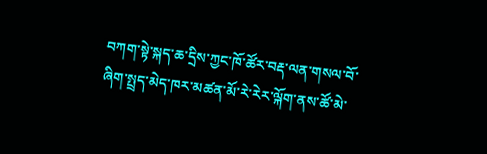བཀག་སྟེ་སྐད་ཆ་དྲིས་ཀྱང་ཁོ་ཚོར་བརྡ་ལན་གསལ་བོ་ཞིག་སྤྲད་མེད་ཁར་མཚན་མོ་རེ་རེར་ལྐོག་ནས་ཚོ་མེ་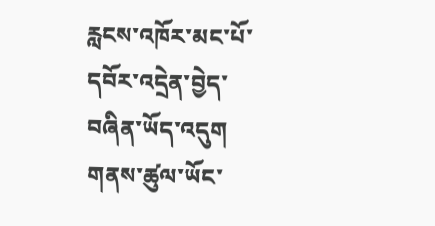རླངས་འཁོར་མང་པོ་དབོར་འདྲེན་བྱེད་བཞིན་ཡོད་འདུག
གནས་ཚུལ་ཡོང་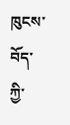ཁུངས་བོད་ཀྱི་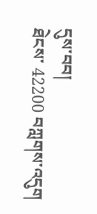དུས་བབ།
ཐེངས་ 42200 བཀླགས་འདུག